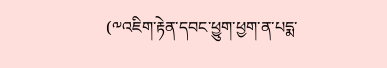(༸འཇིག་རྟེན་དབང་ཕྱུག་ཕྱག་ན་པདྨ་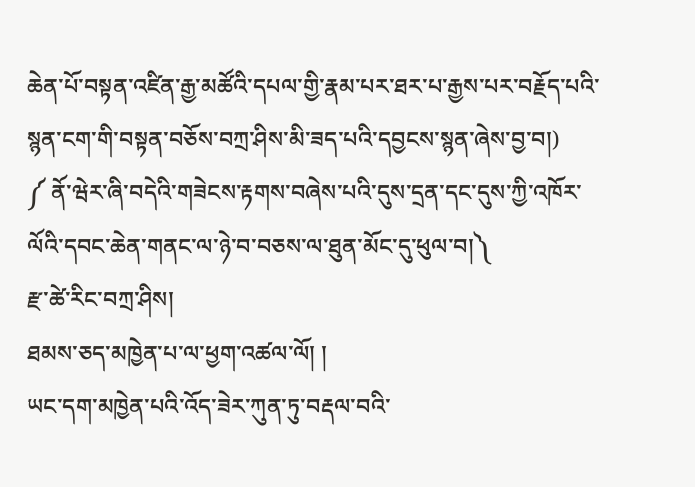ཆེན་པོ་བསྟན་འཛིན་རྒྱ་མཚོའི་དཔལ་གྱི་རྣམ་པར་ཐར་པ་རྒྱས་པར་བརྗོད་པའི་སྙན་ངག་གི་བསྟན་བཅོས་བཀྲ་ཤིས་མི་ཟད་པའི་དབྱངས་སྙན་ཞེས་བྱ་བ།)
༼ ནོ་ཝེར་ཞི་བདེའི་གཟེངས་རྟགས་བཞེས་པའི་དུས་དྲན་དང་དུས་ཀྱི་འཁོར་ལོའི་དབང་ཆེན་གནང་ལ་ཉེ་བ་བཅས་ལ་ཐུན་མོང་དུ་ཕུལ་བ།༽
རྫ་ཚེ་རིང་བཀྲ་ཤིས།
ཐམས་ཅད་མཁྱེན་པ་ལ་ཕྱག་འཚལ་ལོ། །
ཡང་དག་མཁྱེན་པའི་འོད་ཟེར་ཀུན་ཏུ་བརྡལ་བའི་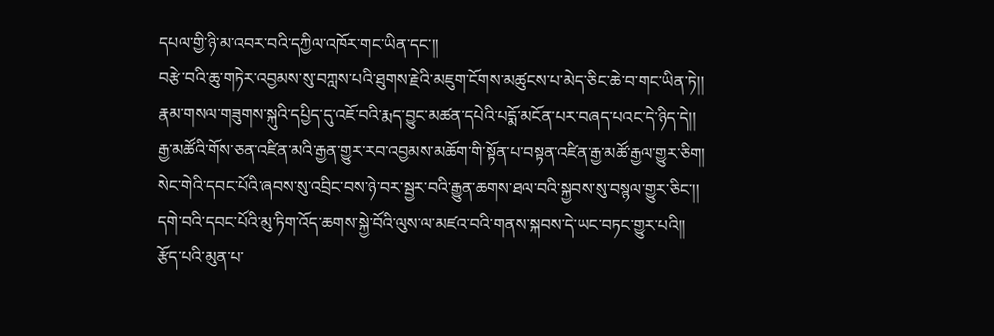དཔལ་གྱི་ཉི་མ་འབར་བའི་དཀྱིལ་འཁོར་གང་ཡིན་དང་།།
བརྩེ་བའི་ཆུ་གཏེར་འབྱམས་སུ་བཀླས་པའི་ཐུགས་རྗེའི་མཇུག་ངོགས་མཚུངས་པ་མེད་ཅིང་ཆེ་བ་གང་ཡིན་ཏེ།།
རྣམ་གསལ་གཟུགས་སྐུའི་དཔྱིད་དུ་འཇོ་བའི་རྨད་བྱུང་མཚན་དཔེའི་པདྨོ་མངོན་པར་བཞད་པའང་དེ་ཉིད་དེ།།
རྒྱ་མཚོའི་གོས་ཅན་འཛིན་མའི་རྒྱན་གྱུར་རབ་འབྱམས་མཆོག་གི་སྟོན་པ་བསྟན་འཛིན་རྒྱ་མཚོ་རྒྱལ་གྱུར་ཅིག།
སེང་གེའི་དབང་པོའི་ཞབས་སུ་འབྲིང་བས་ཉེ་བར་སྦྱར་བའི་རྒྱུན་ཆགས་ཐལ་བའི་སྐྱབས་སུ་བསྙལ་གྱུར་ཅིང་།།
དགེ་བའི་དབང་པོའི་མུ་ཏིག་འོད་ཆགས་སྐྱེ་བོའི་ལུས་ལ་མཛའ་བའི་གནས་སྐབས་དེ་ཡང་བཏང་གྱུར་པའི།།
རྩོད་པའི་མུན་པ་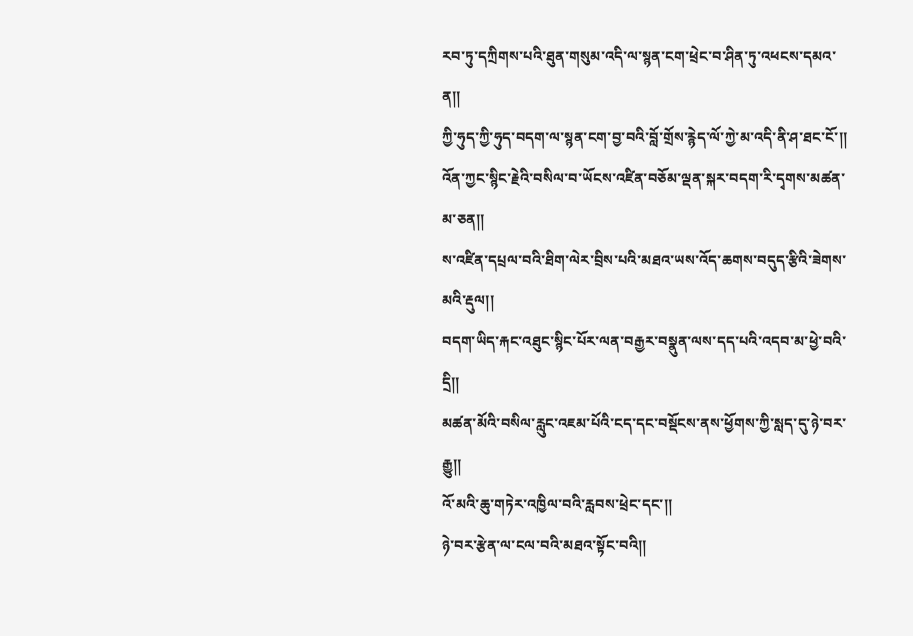རབ་ཏུ་དཀྲིགས་པའི་ཐུན་གསུམ་འདི་ལ་སྙན་ངག་ཕྲེང་བ་ཤིན་ཏུ་འཕངས་དམའ་ན།།
ཀྱི་ཧུད་ཀྱི་ཧུད་བདག་ལ་སྙན་ངག་བྱ་བའི་བློ་གྲོས་རྙེད་ལོ་ཀྱེ་མ་འདི་ནི་ཤ་ཐང་ངོ་།།
འོན་ཀྱང་སྙིང་རྗེའི་བསིལ་བ་ཡོངས་འཛིན་བཅོམ་ལྡན་སྐར་བདག་རི་དྭགས་མཚན་མ་ཅན།།
ས་འཛིན་དཔྲལ་བའི་ཐིག་ལེར་བྲིས་པའི་མཐའ་ཡས་འོད་ཆགས་བདུད་རྩིའི་ཟེགས་མའི་རྡུལ།།
བདག་ཡིད་རྐང་འཐུང་སྙིང་པོར་ལན་བརྒྱར་བསྣུན་ལས་དད་པའི་འདབ་མ་ཕྱེ་བའི་དྲི།།
མཚན་མོའི་བསིལ་རླུང་འཇམ་པོའི་ངད་དང་བསྡོངས་ནས་ཕྱོགས་ཀྱི་སླད་དུ་ཉེ་བར་རྒྱུ།།
འོ་མའི་ཆུ་གཏེར་འཁྱིལ་བའི་རླབས་ཕྲེང་དང་།།
ཉེ་བར་རྩེན་ལ་ངལ་བའི་མཐའ་སྟོང་བའི།།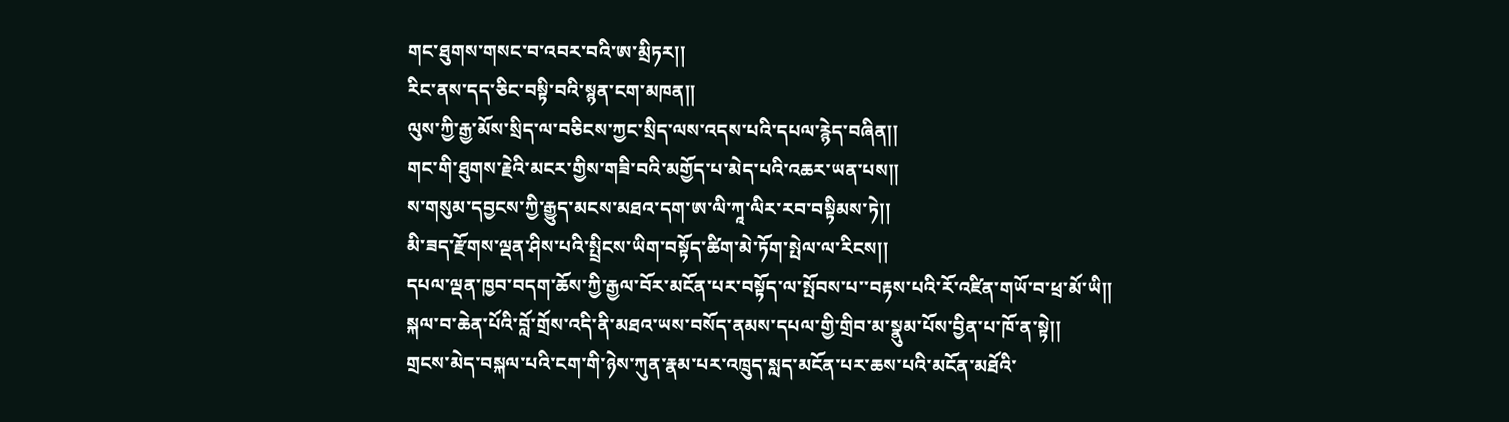གང་ཐུགས་གསང་བ་འབར་བའི་ཨ་མྲིཏར།།
རིང་ནས་དད་ཅིང་བསྟི་བའི་སྙན་ངག་མཁན།།
ལུས་ཀྱི་རྒྱ་མོས་སྲིད་ལ་བཅིངས་ཀྱང་སྲིད་ལས་འདས་པའི་དཔལ་རྙེད་བཞིན།།
གང་གི་ཐུགས་རྗེའི་མངར་གྱིས་གཟི་བའི་མགྱོད་པ་མེད་པའི་འཆར་ཡན་པས།།
ས་གསུམ་དབྱངས་ཀྱི་རྒྱུད་མངས་མཐའ་དག་ཨ་ལི་ཀཱ་ལིར་རབ་བསྟིམས་ཏེ།།
མི་ཟད་རྫོགས་ལྡན་ཤིས་པའི་སྤྲིངས་ཡིག་བསྟོད་ཚིག་མེ་ཏོག་སྤེལ་ལ་རིངས།།
དཔལ་ལྡན་ཁྱབ་བདག་ཆོས་ཀྱི་རྒྱལ་བོར་མངོན་པར་བསྟོད་ལ་སྤོབས་པ་་བརྟས་པའི་རོ་འཛིན་གཡོ་བ་ཕྲ་མོ་ཡི།།
སྐལ་བ་ཆེན་པོའི་བློ་གྲོས་འདི་ནི་མཐའ་ཡས་བསོད་ནམས་དཔལ་གྱི་གྲིབ་མ་སྣུམ་པོས་བྱིན་པ་ཁོ་ན་སྟེ།།
གྲངས་མེད་བསྐལ་པའི་ངག་གི་ཉེས་ཀུན་རྣམ་པར་འཁྲུད་སླད་མངོན་པར་ཆས་པའི་མངོན་མཐོའི་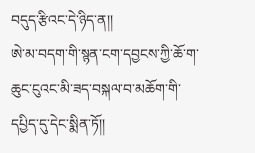བདུད་རྩིའང་དེ་ཉིད་ན།།
ཨེ་མ་བདག་གི་སྙན་ངག་དབྱངས་ཀྱི་ཆོ་ག་ཆུང་ངུའང་མི་ཟད་བསྐལ་བ་མཆོག་གི་དཔྱིད་དུ་དེང་སྨིན་ཏོ།།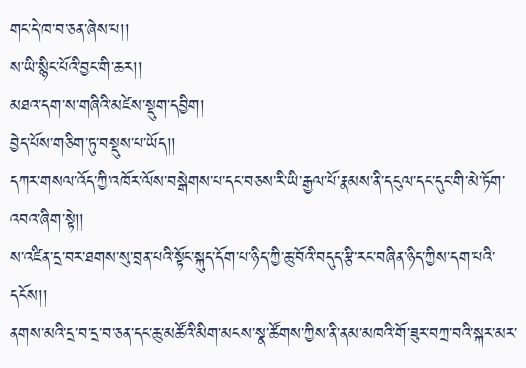གང་དེ་ཁ་བ་ཅན་ཞེས་པ།།
ས་ཡི་སྙིང་པོའི་བྱང་གི་ཆར།།
མཐའ་དག་ས་གཞིའི་མཛེས་སྡུག་དབྱིག།
བྱེད་པོས་གཅིག་ཏུ་བསྡུས་པ་ཡོད།།
དཀར་གསལ་འོད་ཀྱི་འཁོར་ལོས་བསྒེགས་པ་དང་བཅས་རི་ཡི་རྒྱལ་པོ་རྣམས་ནི་དངུལ་དང་དུང་གི་མེ་ཏོག་འབའ་ཞིག་སྟེ།།
ས་འཛིན་དྲ་བར་ཐགས་སུ་བྲན་པའི་སྟོང་སྐུད་དོག་པ་ཉིད་ཀྱི་ཆུ་བོའི་བདུད་རྩི་རང་བཞིན་ཉིད་ཀྱིས་དག་པའི་དངོས།།
ནགས་མའི་དྲ་བ་དྲ་བ་ཅན་དང་ཆུ་མཚོའི་མིག་མངས་སྣ་ཚོགས་ཀྱིས་ནི་ནམ་མཁའི་གོ་ཟུར་བཀྲ་བའི་སྐར་མར་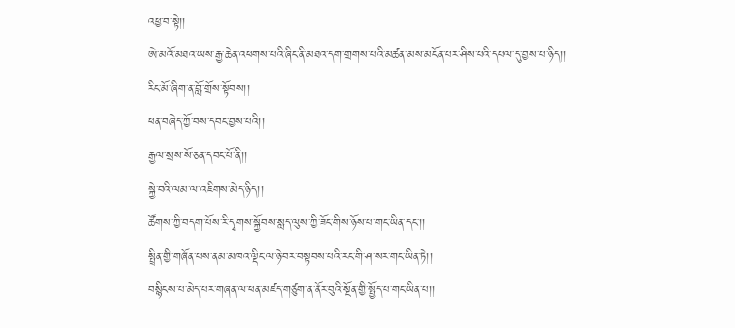འཕྱ་བ་སྟེ།།
ཨེ་མའོ་མཐའ་ཡས་རྒྱ་ཆེན་འཕགས་པའི་ཞིང་ནི་མཐའ་དག་གྲགས་པའི་མཚན་མས་མངོན་པར་ཤིས་པའི་དཔལ་དུ་བྱས་པ་ཉིད།།
རིང་མོ་ཞིག་ན་བློ་གྲོས་སྟོབས།།
ཕན་བཞེད་ཀྱོ་བས་དབང་བྱས་པའི།།
རྒྱལ་སྲས་སོ་ཅན་དབང་པོ་ནི།།
སྐྱེ་བའི་ལམ་ལ་འཇིགས་མེད་ཉིད།།
ཚོགས་ཀྱི་བདག་པོས་རི་དྭགས་སྐྱོབས་སླད་ལུས་ཀྱི་ཟོང་གིས་ཉོས་པ་གང་ཡིན་དང་།།
སྤྲིན་གྱི་གཞོན་པས་ནམ་མཁའ་ལྡིང་ལ་ཉེ་བར་བསྟབས་པའི་རང་གི་ཤ་སར་གང་ཡིན་ཏེ།།
བསྙིངས་པ་མེད་པར་གཞན་ལ་ཕན་མཛད་གཙུག་ན་ནོར་བུའི་སྔོན་གྱི་སྤྱོད་པ་གང་ཡིན་པ།།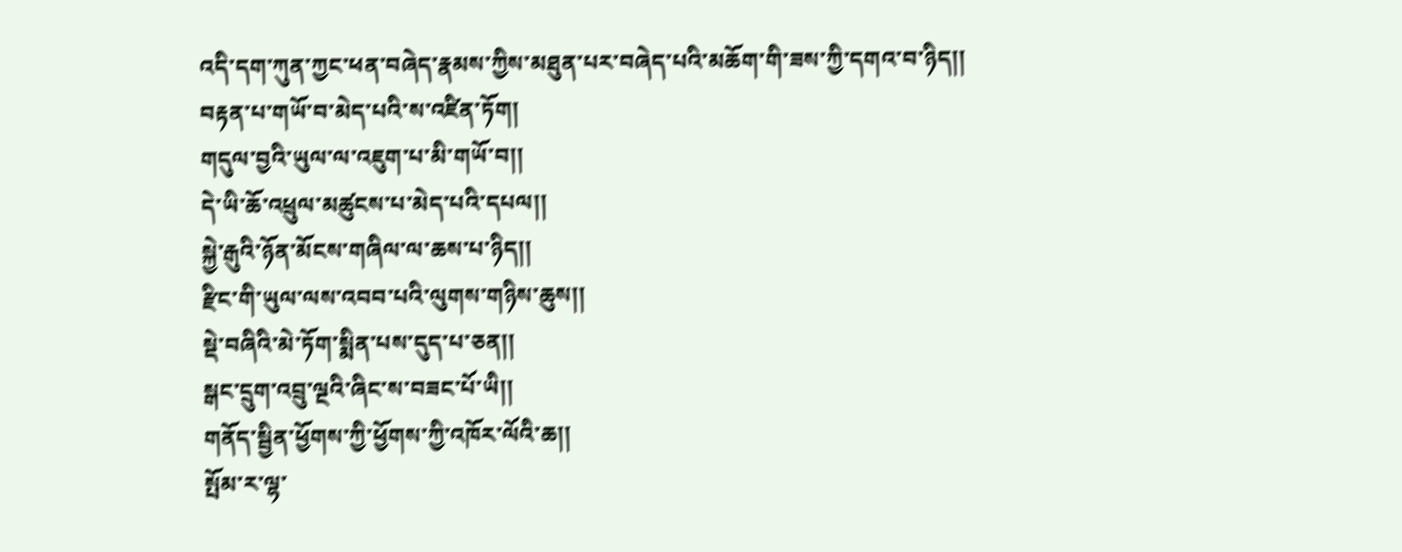འདི་དག་ཀུན་ཀྱང་ཕན་བཞེད་རྣམས་ཀྱིས་མཐུན་པར་བཞེད་པའི་མཆོག་གི་ཟས་ཀྱི་དགའ་བ་ཉིད།།
བརྟན་པ་གཡོ་བ་མེད་པའི་ས་འཛིན་ཏོག།
གདུལ་བྱའི་ཡུལ་ལ་འཇུག་པ་མི་གཡོ་བ།།
དེ་ཡི་ཆོ་འཕྲུལ་མཚུངས་པ་མེད་པའི་དཔལ།།
སྐྱེ་རྒུའི་ཉོན་མོངས་གཞིལ་ལ་ཆས་པ་ཉིད།།
རྫིང་གི་ཡུལ་ལས་འབབ་པའི་ལུགས་གཉིས་ཆུས།།
སྡེ་བཞིའི་མེ་ཏོག་སྨིན་པས་དུད་པ་ཅན།།
སྒང་དྲུག་འབྲུ་ལྔའི་ཞིང་ས་བཟང་པོ་ཡི།།
གནོད་སྦྱིན་ཕྱོགས་ཀྱི་ཕྱོགས་ཀྱི་འཁོར་ལོའི་ཆ།།
སྤོམ་ར་ལྷ་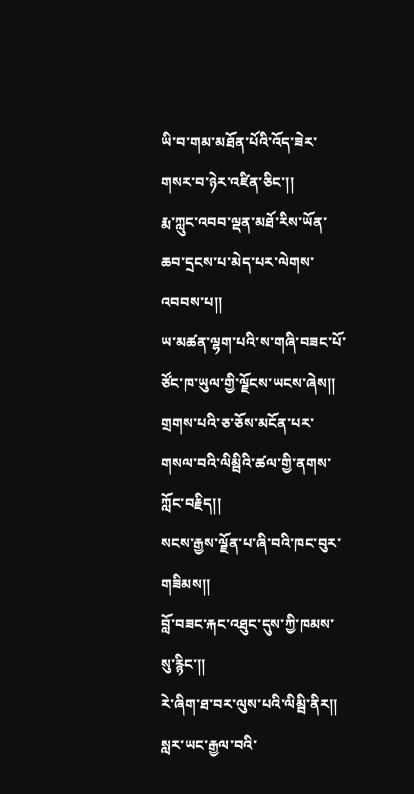ཡི་བ་གམ་མཐོན་པོའི་འོད་ཟེར་གསར་བ་ཉེར་འཛིན་ཅིང་།།
རྨ་ཀླུང་འབབ་ལྡན་མཐོ་རིས་ཡོན་ཆབ་དྲངས་པ་མེད་པར་ལེགས་འབབས་པ།།
ཡ་མཚན་ལྷག་པའི་ས་གཞི་བཟང་པོ་ཙོང་ཁ་ཡུལ་གྱི་ལྗོངས་ཡངས་ཞེས།།
གྲགས་པའི་ཅ་ཅོས་མངོན་པར་གསལ་བའི་ལིམྦིའི་ཚལ་གྱི་ནགས་ཀློང་བརྗིད།།
སངས་རྒྱས་ལྗོན་པ་ཞི་བའི་ཁང་བུར་གཟིམས།།
བློ་བཟང་རྐང་འཐུང་དུས་ཀྱི་ཁམས་སུ་རྙིང་།།
རེ་ཞིག་ཐ་བར་ལུས་པའི་ལིམྦི་ནིར།།
སླར་ཡང་རྒྱལ་བའི་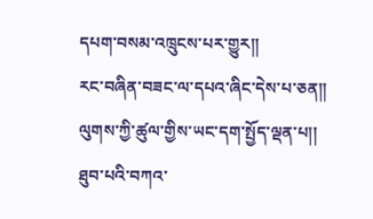དཔག་བསམ་འཁྲུངས་པར་གྱུར།།
རང་བཞིན་བཟང་ལ་དཔའ་ཞིང་དེས་པ་ཅན།།
ལུགས་ཀྱི་ཚུལ་གྱིས་ཡང་དག་སྤྱོད་ལྡན་པ།།
ཐུབ་པའི་བཀའ་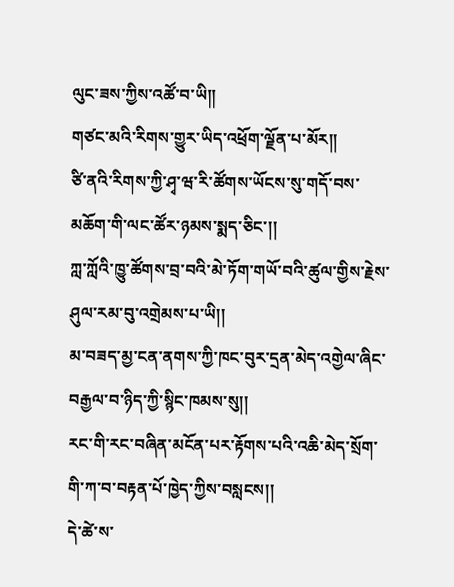ལུང་ཟས་ཀྱིས་འཚོ་བ་ཡི།།
གཙང་མའི་རིགས་གྱུར་ཡིད་འཕྲོག་ལྗོན་པ་མོར།།
ཙི་ནའི་རིགས་ཀྱི་ཤྭ་ཝ་རི་ཚོགས་ཡོངས་སུ་གདོ་བས་མཆོག་གི་ལང་ཚོར་ཉམས་སྨད་ཅིང་།།
ཀླ་ཀློའི་ཁྱུ་ཚོགས་བྲ་བའི་མེ་ཏོག་གཡོ་བའི་ཚུལ་གྱིས་རྗེས་ཤུལ་རམ་བུ་འགྲེམས་པ་ཡི།།
མ་བཟད་མྱ་ངན་ནགས་ཀྱི་ཁང་བུར་དྲན་མེད་འགྱེལ་ཞིང་བརྒྱལ་བ་ཉིད་ཀྱི་སྙིང་ཁམས་སུ།།
རང་གི་རང་བཞིན་མངོན་པར་རྟོགས་པའི་འཆི་མེད་སྲོག་གི་ཀ་བ་བརྟན་པོ་ཁྱེད་ཀྱིས་བསླངས།།
དེ་ཚེ་ས་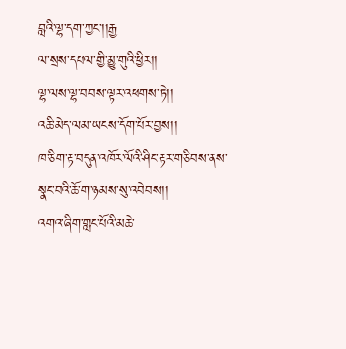བླའི་ལྷ་དག་ཀྱང་།།རྒྱ
ལ་སྲས་དཔལ་གྱི་མྱུ་གུའི་ཕྱིར།།
ལྷ་ལས་ལྷ་བབས་ལྟར་འཕགས་ཏེ།།
འཆི་མེད་ལམ་ཡངས་དོག་པོར་བྱས།།
ཁ་ཅིག་རྟ་བདུན་འཁོར་ལོའི་ཤིང་རྟར་གཅིབས་ནས་སྣང་བའི་ཆོ་ག་ཉམས་སུ་འབེབས།།
འགའ་ཞིག་གླང་པོའི་མཆེ་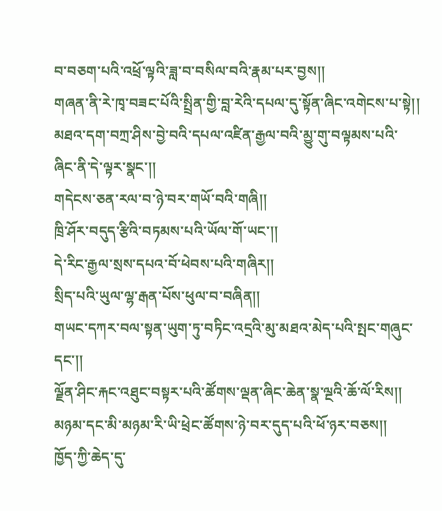བ་བཅག་པའི་འཕྲོ་ལྟའི་ཟླ་བ་བསིལ་བའི་རྣམ་པར་བྱས།།
གཞན་ནི་རེ་ཁྭ་བཟང་པོའི་སྤྲིན་གྱི་བླ་རེའི་དཔལ་དུ་སྟོན་ཞིང་འགེངས་པ་སྟེ།།
མཐའ་དག་བཀྲ་ཤིས་བྱེ་བའི་དཔལ་འཛིན་རྒྱལ་བའི་མྱུ་གུ་བལྟམས་པའི་ཞིང་ནི་དེ་ལྟར་སྣང་།།
གདེངས་ཅན་རལ་བ་ཉེ་བར་གཡོ་བའི་གཞི།།
ཁྲི་ཤོར་བདུད་རྩིའི་བཏམས་པའི་ཡོལ་གོ་ཡང་།།
དེ་རིང་རྒྱལ་སྲས་དཔའ་བོ་ཕེབས་པའི་གཞིར།།
སྲིད་པའི་ཡུལ་ལྷ་རྒན་པོས་ཕུལ་བ་བཞིན།།
གཡང་དཀར་བལ་སྟན་ཡུག་ཏུ་བཏིང་འདྲའི་མུ་མཐའ་མེད་པའི་སྤང་གཞུང་དང་།།
ལྗོན་ཤིང་རྐང་འཐུང་བསྟར་པའི་ཚོགས་ལྡན་ཞིང་ཆེན་སྣ་ལྔའི་ཆོ་ལོ་རིས།།
མཉམ་དང་མི་མཉམ་རི་ཡི་ཕྲེང་ཚོགས་ཉེ་བར་དུད་པའི་ཕོ་ཉར་བཅས།།
ཁྱོད་ཀྱི་ཆེད་དུ་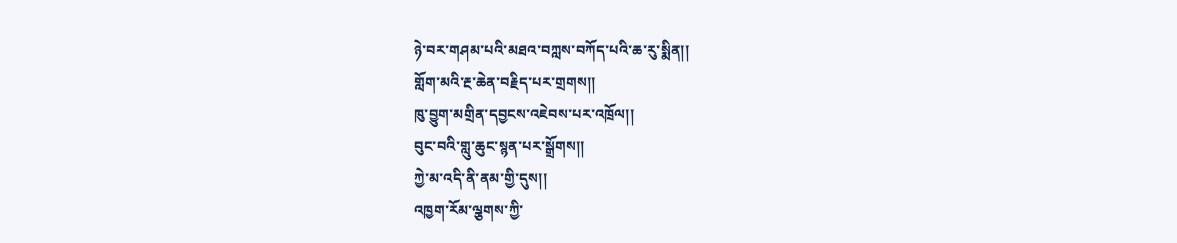ཉེ་བར་གཤམ་པའི་མཐའ་བཀླས་བཀོད་པའི་ཆ་རུ་སྨིན།།
གློག་མའི་རྔ་ཆེན་བརྗིད་པར་གྲགས།།
ཁུ་བྱུག་མགྲིན་དབྱངས་འཇེབས་པར་འཁྲོལ།།
བུང་བའི་གླུ་ཆུང་སྙན་པར་སྒྲོགས།།
ཀྱེ་མ་འདི་ནི་ནམ་གྱི་དུས།།
འཁྱག་རོམ་ལྕགས་ཀྱི་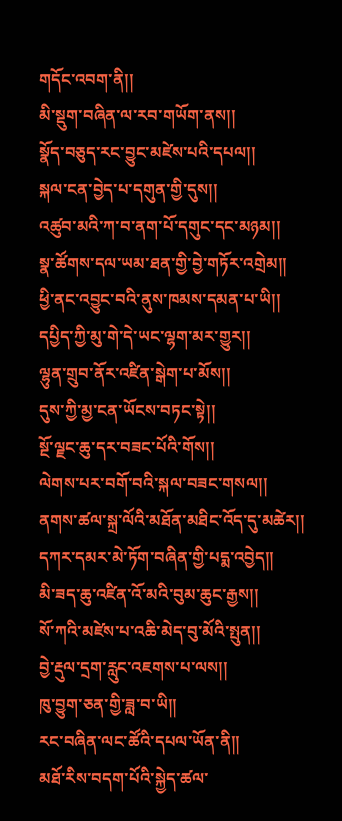གདོང་འབག་ནི།།
མི་སྡུག་བཞིན་ལ་རབ་གཡོག་ནས།།
སྣོད་བཅུད་རང་བྱུང་མཛེས་པའི་དཔལ།།
སྐལ་ངན་བྱེད་པ་དགུན་གྱི་དུས།།
འཚུབ་མའི་ཀ་བ་ནག་པོ་དགུང་དང་མཉམ།།
སྣ་ཚོགས་དལ་ཡམ་ཐན་གྱི་བྱེ་གཏོར་འགྲེམ།།
ཕྱི་ནང་འབྱུང་བའི་ནུས་ཁམས་དམན་པ་ཡི།།
དཔྱིད་ཀྱི་མུ་གེ་དེ་ཡང་ལྷག་མར་གྱུར།།
ལྷུན་གྲུབ་ནོར་འཛིན་སྒེག་པ་མོས།།
དུས་ཀྱི་མྱ་ངན་ཡོངས་བཏང་སྟེ།།
སྔོ་ལྗང་ཆུ་དར་བཟང་པོའི་གོས།།
ལེགས་པར་བགོ་བའི་སྐལ་བཟང་གསལ།།
ནགས་ཚལ་སྐྲ་ལོའི་མཐོན་མཐིང་འོད་དུ་མཚེར།།
དཀར་དམར་མེ་ཏོག་བཞིན་གྱི་པདྨ་འབྱེད།།
མི་ཟད་ཆུ་འཛིན་འོ་མའི་བུམ་ཆུང་རྒྱས།།
སོ་ཀའི་མཛེས་པ་འཆི་མེད་བུ་མོའི་སྤུན།།
བྱེ་རྡུལ་དྲག་རླུང་འཇགས་པ་ལས།།
ཁུ་བྱུག་ཅན་གྱི་ཟླ་བ་ཡི།།
རང་བཞིན་ལང་ཚོའི་དཔལ་ཡོན་ནི།།
མཐོ་རིས་བདག་པོའི་སྐྱེད་ཚལ་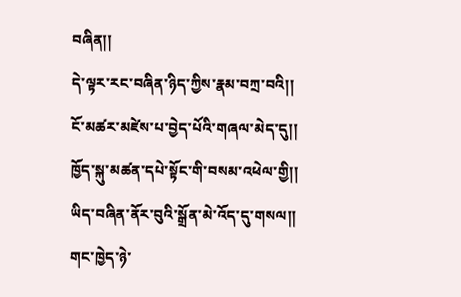བཞིན།།
དེ་ལྟར་རང་བཞིན་ཉིད་ཀྱིས་རྣམ་བཀྲ་བའི།།
ངོ་མཚར་མཛེས་པ་བྱེད་པོའི་གཞལ་མེད་དུ།།
ཁྱོད་སྐུ་མཚན་དཔེ་སྟོང་གི་བསམ་འཕེལ་གྱི།།
ཡིད་བཞིན་ནོར་བུའི་སྒྲོན་མེ་འོད་དུ་གསལ།།
གང་ཁྱེད་ཉེ་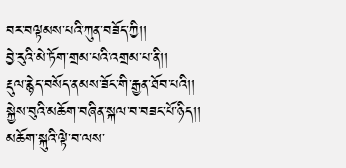བར་བལྟམས་པའི་ཀུན་བཟོད་ཀྱི།།
བྱེ་རུའི་མེ་ཏོག་གྲམ་པའི་འགྲམ་པ་ནི།།
རྡུལ་རྙེད་བསོད་ནམས་ཟོང་གི་རྒྱན་ཐོབ་པའི།།
སྐྱེས་བུའི་མཆོག་བཞིན་སྐལ་བ་བཟང་པོ་ཉིད།།
མཆོག་སྐུའི་ལྟེ་བ་ལས་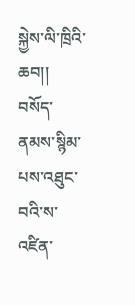སྐྱེས་ལི་ཁྲིའི་ཆབ།།
བསོད་ནམས་སྙིམ་པས་འཐུང་བའི་ས་འཛིན་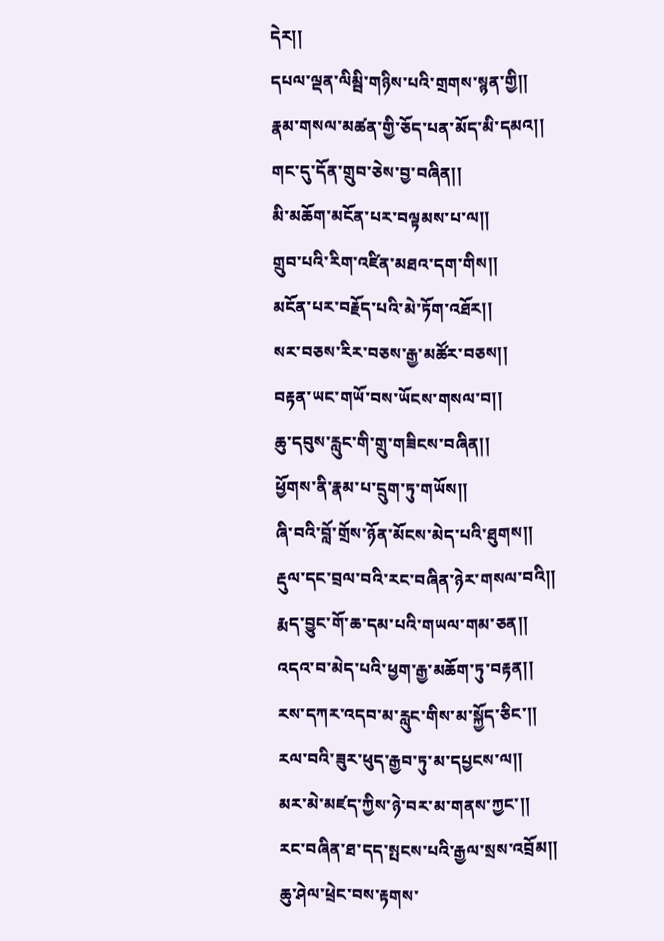དེར།།
དཔལ་ལྡན་ལིམྦི་གཉིས་པའི་གྲགས་སྙན་གྱི།།
རྣམ་གསལ་མཚན་གྱི་ཅོད་པན་མོད་མི་དམའ།།
གང་དུ་དོན་གྲུབ་ཅེས་བྱ་བཞིན།།
མི་མཆོག་མངོན་པར་བལྟམས་པ་ལ།།
གྲུབ་པའི་རིག་འཛིན་མཐའ་དག་གིས།།
མངོན་པར་བརྗོད་པའི་མེ་ཏོག་འཐོར།།
སར་བཅས་རིར་བཅས་རྒྱ་མཚོར་བཅས།།
བརྟན་ཡང་གཡོ་བས་ཡོངས་གསལ་བ།།
ཆུ་དབུས་རླུང་གི་གྲུ་གཟིངས་བཞིན།།
ཕྱོགས་ནི་རྣམ་པ་དྲུག་ཏུ་གཡོས།།
ཞི་བའི་བློ་གྲོས་ཉོན་མོངས་མེད་པའི་ཐུགས།།
རྡུལ་དང་བྲལ་བའི་རང་བཞིན་ཉེར་གསལ་བའི།།
རྨད་བྱུང་གོ་ཆ་དམ་པའི་གཡལ་གམ་ཅན།།
འདའ་བ་མེད་པའི་ཕྱག་རྒྱ་མཆོག་ཏུ་བརྟན།།
རས་དཀར་འདབ་མ་རླུང་གིས་མ་སྐྱོད་ཅིང་།།
རལ་བའི་ཟུར་ཕུད་རྒྱབ་ཏུ་མ་དཔྱངས་ལ།།
མར་མེ་མཛད་ཀྱིས་ཉེ་བར་མ་གནས་ཀྱང་།།
རང་བཞིན་ཐ་དད་སྤངས་པའི་རྒྱལ་སྲས་འབྲོམ།།
ཆུ་ཤེལ་ཕྲེང་བས་རྟགས་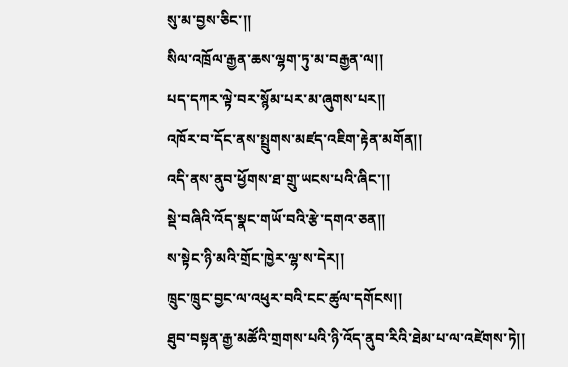སུ་མ་བྱས་ཅིང་།།
སིལ་འཁྲོལ་རྒྱན་ཆས་ལྷག་ཏུ་མ་བརྒྱན་ལ།།
པད་དཀར་ལྟེ་བར་སྙོམ་པར་མ་ཞུགས་པར།།
འཁོར་བ་དོང་ནས་སྤྲུགས་མཛད་འཇིག་རྟེན་མགོན།།
འདི་ནས་ནུབ་ཕྱོགས་ཐ་གྲུ་ཡངས་པའི་ཞིང་།།
སྡེ་བཞིའི་འོད་སྣང་གཡོ་བའི་རྩེ་དགའ་ཅན།།
ས་སྟེང་ཉི་མའི་གྲོང་ཁྱེར་ལྷ་ས་དེར།།
ཁྲུང་ཁྲུང་བྱང་ལ་འཕུར་བའི་ངང་ཚུལ་དགོངས།།
ཐུབ་བསྟན་རྒྱ་མཚོའི་གྲགས་པའི་ཉི་འོད་ནུབ་རིའི་ཐེམ་པ་ལ་འཛེགས་ཏེ།།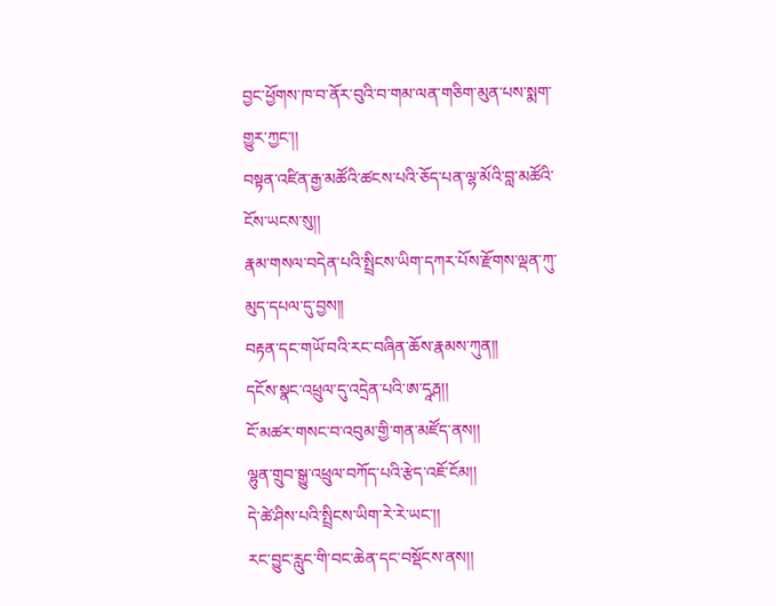བྱང་ཕྱོགས་ཁ་བ་ནོར་བུའི་བ་གམ་ལན་གཅིག་མུན་པས་སྨག་གྱུར་ཀྱང་།།
བསྟན་འཛིན་རྒྱ་མཚོའི་ཚངས་པའི་ཅོད་པན་ལྷ་མོའི་བླ་མཚོའི་ངོས་ཡངས་སུ།།
རྣམ་གསལ་བདེན་པའི་སྤྲིངས་ཡིག་དཀར་པོས་རྫོགས་ལྡན་ཀུ་མུད་དཔལ་དུ་བྱས།།
བརྟན་དང་གཡོ་བའི་རང་བཞིན་ཆོས་རྣམས་ཀུན།།
དངོས་སྣང་འཕྲུལ་དུ་འདྲེན་པའི་ཨ་དཱརྴ།།
ངོ་མཚར་གསང་བ་འབུམ་གྱི་གན་མཛོད་ནས།།
ལྷུན་གྲུབ་སྒྱུ་འཕྲུལ་བཀོད་པའི་རྩེད་འཇོ་ངོམ།།
དེ་ཚེ་ཤིས་པའི་སྤྲིངས་ཡིག་རེ་རེ་ཡང་།།
རང་བྱུང་རླུང་གི་བང་ཆེན་དང་བསྡོངས་ནས།།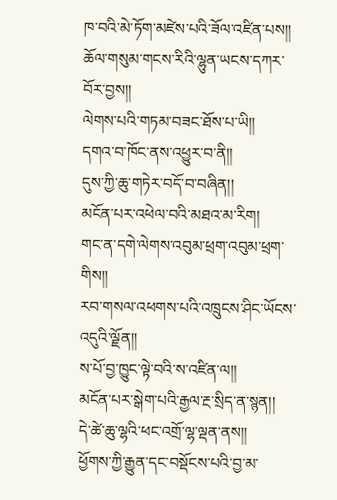ཁ་བའི་མེ་ཏོག་མཛེས་པའི་ཟོལ་འཛིན་པས།།
ཆོལ་གསུམ་གངས་རིའི་ལྷུན་ཡངས་དཀར་བོར་བྱས།།
ལེགས་པའི་གཏམ་བཟང་ཐོས་པ་ཡི།།
དགའ་བ་ཁོང་ནས་འཕྱུར་བ་ནི།།
དུས་ཀྱི་ཆུ་གཏེར་བདོ་བ་བཞིན།།
མངོན་པར་འཕེལ་བའི་མཐའ་མ་རིག།
གང་ན་དགེ་ལེགས་འབུམ་ཕྲག་འབུམ་ཕྲག་གིས།།
རབ་གསལ་འཕགས་པའི་འཁྲུངས་ཤིང་ཡོངས་འདུའི་ལྗོན།།
ས་པོ་བྱ་ཁྱུང་ལྟེ་བའི་ས་འཛིན་ལ།།
མངོན་པར་སྒེག་པའི་རྒྱལ་རྔ་སྲིད་ན་སྙན།།
དེ་ཚེ་ཆུ་ལྷའི་ཕང་འགྲོ་ལྷ་ལྡན་ནས།།
ཕྱོགས་ཀྱི་རྒྱུན་དང་བསྡོངས་པའི་བྱ་མ་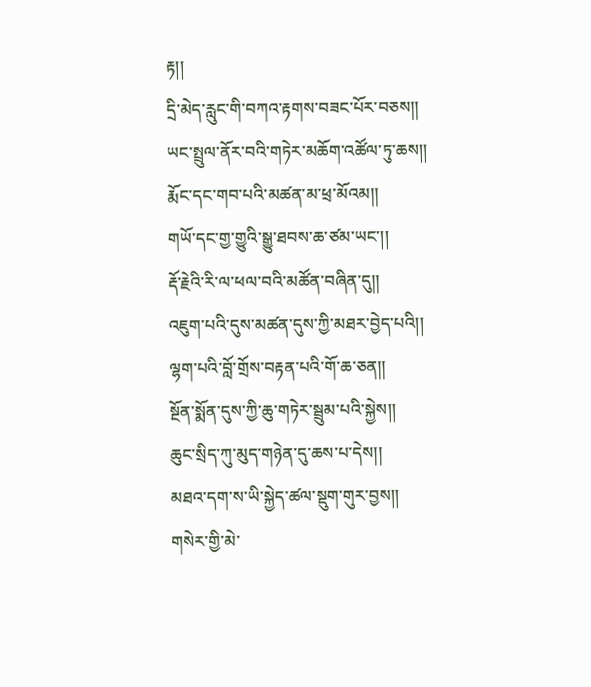རྟ།།
དྲི་མེད་རླུང་གི་བཀའ་རྟགས་བཟང་པོར་བཅས།།
ཡང་སྤྲུལ་ནོར་བའི་གཏེར་མཆོག་འཚོལ་ཏུ་ཆས།།
རྨོང་དང་གབ་པའི་མཚན་མ་ཕྲ་མོའམ།།
གཡོ་དང་གྱ་གྱུའི་སྒྱུ་ཐབས་ཆ་ཙམ་ཡང་།།
རྡོ་རྗེའི་རི་ལ་ཕལ་བའི་མཚོན་བཞིན་དུ།།
འཇུག་པའི་དུས་མཚན་དུས་ཀྱི་མཐར་བྱེད་པའི།།
ལྷག་པའི་བློ་གྲོས་བརྟན་པའི་གོ་ཆ་ཅན།།
སྔོན་སྨོན་དུས་ཀྱི་ཆུ་གཏེར་སྦྲུམ་པའི་སྐྱེས།།
ཆུང་སྲིད་ཀུ་མུད་གཉེན་དུ་ཆས་པ་དེས།།
མཐའ་དག་ས་ཡི་སྐྱེད་ཚལ་སྡུག་གུར་བྱས།།
གསེར་གྱི་མེ་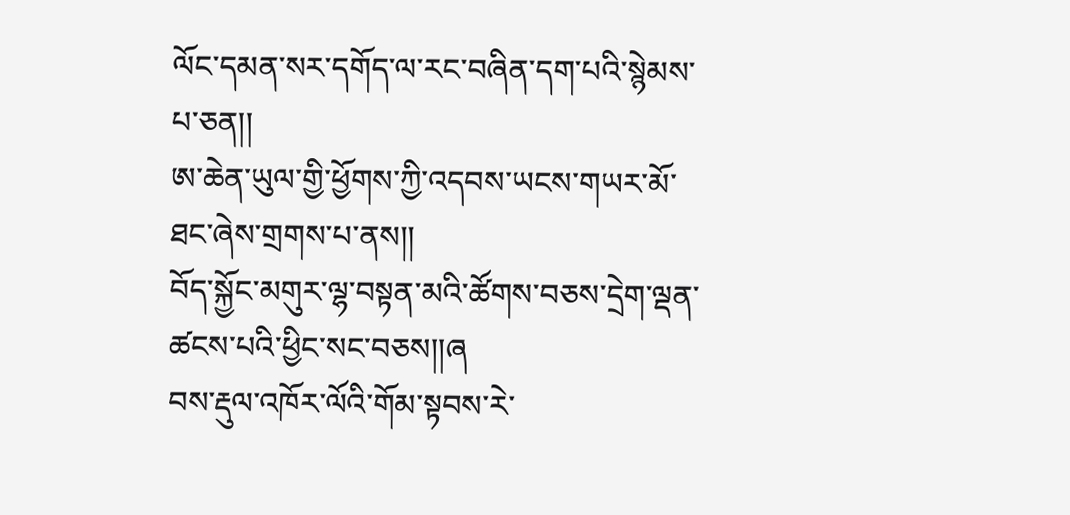ལོང་དམན་སར་དགོད་ལ་རང་བཞིན་དག་པའི་སྙེམས་པ་ཅན།།
ཨ་ཆེན་ཡུལ་གྱི་ཕྱོགས་ཀྱི་འདབས་ཡངས་གཡར་མོ་ཐང་ཞེས་གྲགས་པ་ནས།།
བོད་སྐྱོང་མགུར་ལྷ་བསྟན་མའི་ཚོགས་བཅས་དྲེག་ལྡན་ཚངས་པའི་ཕྱིང་སང་བཅས།།ཞ
བས་རྡུལ་འཁོར་ལོའི་གོམ་སྟབས་རེ་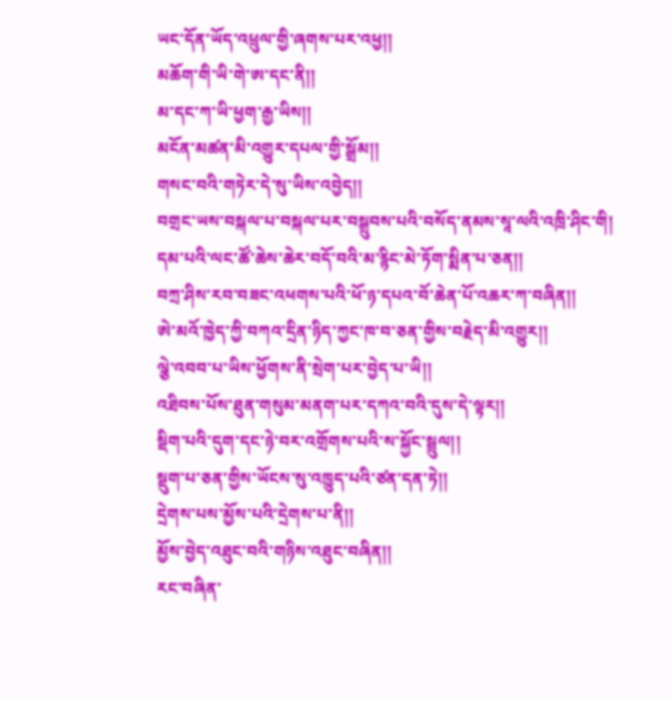ཡང་དོན་ཡོད་འཕྲུལ་གྱི་ཞགས་པར་འཕྱ།།
མཆོག་གི་ཡི་གེ་ཨ་དང་ནི།།
མ་དང་ཀ་ཡི་ཕྱག་རྒྱ་ཡིས།།
མངོན་མཚན་མི་འགྱུར་དཔལ་གྱི་སྒྲོམ།།
གསང་བའི་གཏེར་དེ་སུ་ཡིས་འབྱེད།།
བགྲང་ཡས་བསྐལ་པ་བསྐལ་པར་བསྒྲུབས་པའི་བསོད་ནམས་སཱ་ལའི་འཁྲི་ཤིང་གི།
དམ་པའི་ལང་ཚོ་ཆེས་ཆེར་བདོ་བའི་མ་རྙིང་མེ་ཏོག་སྨིན་པ་ཅན།།
བཀྲ་ཤིས་རབ་བཟང་འཕགས་པའི་ཕོ་ཉ་དཔའ་བོ་ཆེན་པོ་འཆར་ཀ་བཞིན།།
ཨེ་མའོ་ཁྱེད་ཀྱི་བཀའ་དྲིན་ཉིད་ཀྱང་ཁ་བ་ཅན་གྱིས་བརྗེད་མི་འགྱུར།།
ལྕེ་འབབ་པ་ཡིས་ཕྱོགས་ནི་སྲེག་པར་བྱེད་པ་ཡི།།
འཐིབས་པོས་ཐུན་གསུམ་མནག་པར་དཀའ་བའི་དུས་དེ་ལྟར།།
སྡིག་པའི་དུག་དང་ཉེ་བར་འགྲོགས་པའི་ས་སྐྱོང་སྦྲུལ།།
སྡུག་པ་ཅན་གྱིས་ཡོངས་སུ་འཁྱུད་པའི་ཙན་དན་ཏེ།།
དྲེགས་པས་མྱོས་པའི་དྲེགས་པ་ནི།།
མྱོས་བྱེད་འཐུང་བའི་གཉིས་འཐུང་བཞིན།།
རང་བཞིན་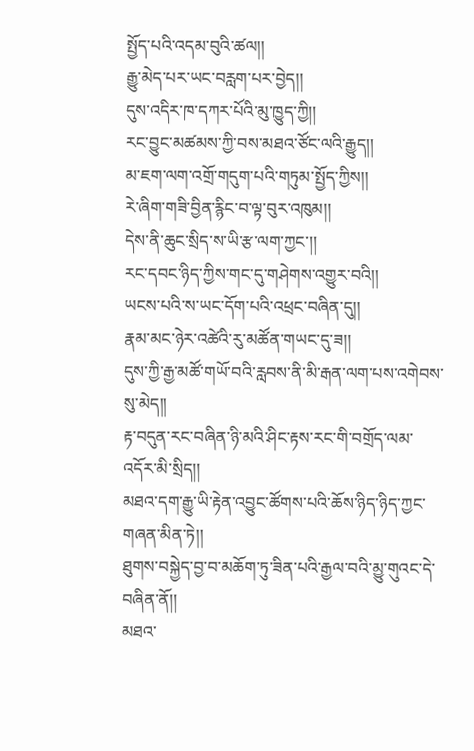སྤྱོད་པའི་འདམ་བུའི་ཚལ།།
རྒྱུ་མེད་པར་ཡང་བརླག་པར་བྱེད།།
དུས་འདིར་ཁ་དཀར་པོའི་མུ་ཁྱུད་ཀྱི།།
རང་བྱུང་མཚམས་ཀྱི་བས་མཐའ་ཙོང་ལའི་རྒྱུད།།
མ་ཇག་ལག་འགྲོ་གདུག་པའི་གཏུམ་སྤྱོད་ཀྱིས།།
རེ་ཞིག་གཟི་བྱིན་རྙིང་བ་ལྟ་བུར་འཁུམ།།
དེས་ནི་ཆུང་སྲིད་ས་ཡི་རྩ་ལག་ཀྱང་།།
རང་དབང་ཉིད་ཀྱིས་གང་དུ་གཤེགས་འགྱུར་བའི།།
ཡངས་པའི་ས་ཡང་དོག་པའི་འཕྲང་བཞིན་དུ།།
རྣམ་མང་ཉེར་འཚེའི་རུ་མཚོན་གཡང་དུ་ཟ།།
དུས་ཀྱི་རྒྱ་མཚོ་གཡོ་བའི་རླབས་ནི་མི་རྒན་ལག་པས་འགེབས་སུ་མེད།།
རྟ་བདུན་རང་བཞིན་ཉི་མའི་ཤིང་རྟས་རང་གི་བགྲོད་ལམ་འདོར་མི་སྲིད།།
མཐའ་དག་རྒྱུ་ཡི་རྟེན་འབྱུང་ཚོགས་པའི་ཆོས་ཉིད་ཉིད་ཀྱང་གཞན་མིན་ཏེ།།
ཐུགས་བསྐྱེད་བྱ་བ་མཆོག་ཏུ་ཟིན་པའི་རྒྱལ་བའི་མྱུ་གུའང་དེ་བཞིན་ནོ།།
མཐའ་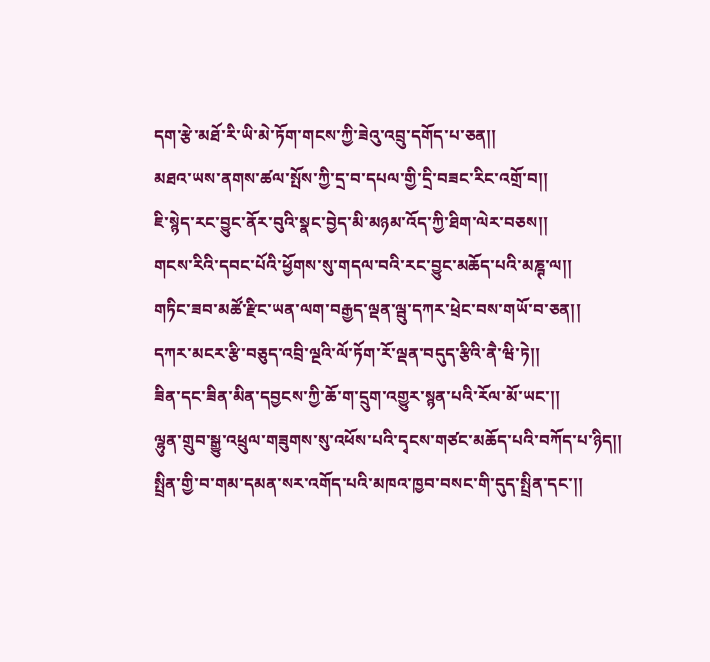དག་རྩེ་མཐོ་རི་ཡི་མེ་ཏོག་གངས་ཀྱི་ཟེའུ་འབྲུ་དགོད་པ་ཅན།།
མཐའ་ཡས་ནགས་ཚལ་སྤོས་ཀྱི་དྲ་བ་དཔལ་གྱི་དྲི་བཟང་རིང་འགྲོ་བ།།
ཇི་སྙེད་རང་བྱུང་ནོར་བུའི་སྣང་བྱེད་མི་མཉམ་འོད་ཀྱི་ཐིག་ལེར་བཅས།།
གངས་རིའི་དབང་པོའི་ཕྱོགས་སུ་གདལ་བའི་རང་བྱུང་མཆོད་པའི་མཎྚ་ལ།།
གཏིང་ཟབ་མཚོ་རྫིང་ཡན་ལག་བརྒྱད་ལྡན་ལྦུ་དཀར་ཕྲེང་བས་གཡོ་བ་ཅན།།
དཀར་མངར་རྩི་བཅུད་འབྲི་ལྔའི་ལོ་ཏོག་རོ་ལྡན་བདུད་རྩིའི་ནཻ་ཝི་ཏེ།།
ཟིན་དང་ཟིན་མིན་དབྱངས་ཀྱི་ཆོ་ག་དྲུག་འགྱུར་སྙན་པའི་རོལ་མོ་ཡང་།།
ལྷུན་གྲུབ་སྒྱུ་འཕྲུལ་གཟུགས་སུ་འཕོས་པའི་དྭངས་གཙང་མཆོད་པའི་བཀོད་པ་ཉིད།།
སྤྲིན་གྱི་བ་གམ་དམན་སར་འགོད་པའི་མཁའ་ཁྱབ་བསང་གི་དུད་སྤྲིན་དང་།།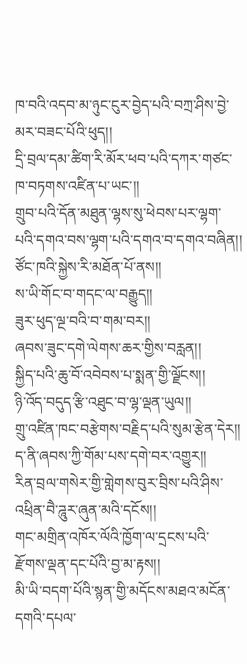ཁ་བའི་འདབ་མ་ཉུང་ངུར་བྱེད་པའི་བཀྲ་ཤིས་བྱེ་མར་བཟང་པོའི་ཕུད།།
དྲི་བྲལ་དམ་ཚིག་རི་མོར་ཕབ་པའི་དཀར་གཙང་ཁ་བཏགས་འཛིན་པ་ཡང་།།
གྲུབ་པའི་དོན་མཐུན་ལྷས་སུ་ཕེབས་པར་ལྷག་པའི་དགའ་བས་ལྷག་པའི་དགའ་བ་དགའ་བཞིན།།
ཙོང་ཁའི་སྐྱེས་རི་མཐོན་པོ་ནས།།
ས་ཡི་གོང་བ་གདང་ལ་བརྒྱུད།།
ཟུར་ཕུད་ལྔ་བའི་བ་གམ་བར།།
ཞབས་ཟུང་དགེ་ལེགས་ཆར་གྱིས་བརླན།།
སྐྱིད་པའི་ཆུ་བོ་འབེབས་པ་སྨན་གྱི་ལྗོངས།།
ཉི་འོད་བདུད་རྩི་འཐུང་བ་ལྷ་ལྡན་ཡུལ།།
གྲུ་འཛིན་ཁང་བརྩེགས་བརྗིད་པའི་སུམ་རྩེན་དེར།།
ད་ནི་ཞབས་ཀྱི་གོམ་པས་དགེ་བར་འགྱུར།།
རིན་བྲལ་གསེར་གྱི་གླེགས་བུར་བྲིས་པའི་ཤིས་འཕྲིན་བཻ་ཌཱུར་ཞུན་མའི་དངོས།།
གང་མགྲིན་འཁོར་ལོའི་ཁྱོག་ལ་དྲངས་པའི་རྫོགས་ལྡན་དང་པོའི་བྱ་མ་རྟས།།
མི་ཡི་བདག་པོའི་སྙན་གྱི་མདོངས་མཐའ་མངོན་དགའི་དཔལ་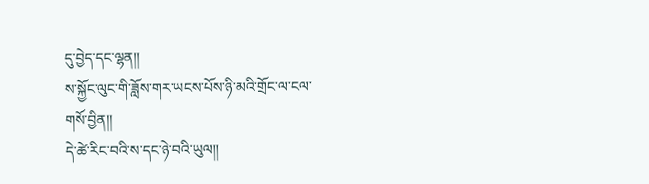དུ་བྱེད་དང་ལྷན།།
ས་སྐྱོང་ལུང་གི་ཟློས་གར་ཡངས་པོས་ཉི་མའི་གྲོང་ལ་ངལ་གསོ་བྱིན།།
དེ་ཚེ་རིང་བའི་ས་དང་ཉེ་བའི་ཡུལ།།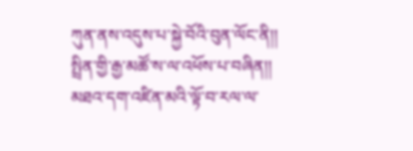ཀུན་ནས་འདུས་པ་སྐྱེ་བོའི་བུན་ལོང་ནི།།
སྤྲིན་གྱི་རྒྱ་མཚོ་ས་ལ་འཕོས་པ་བཞིན།།
མཐའ་དག་འཛིན་མའི་ལྟོ་བ་རལ་ལ་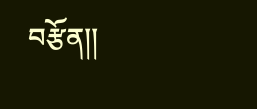བརྩོན།།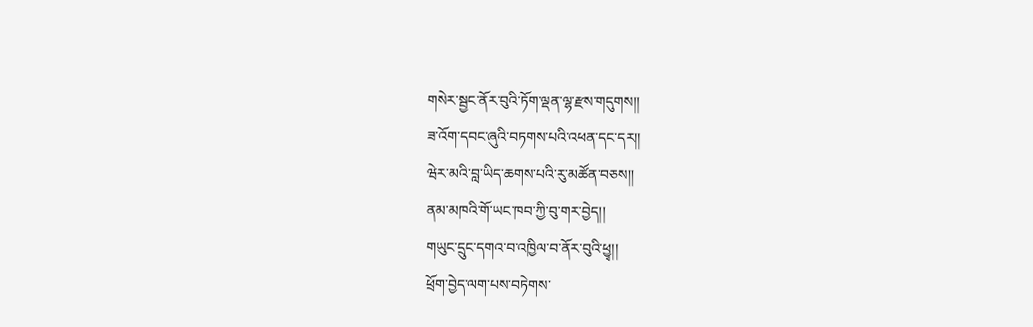གསེར་སྦྱང་ནོར་བུའི་ཏོག་ལྡན་ལྷ་རྫས་གདུགས།།
ཟ་འོག་དབང་ཞུའི་བཏགས་པའི་འཕན་དང་དར།།
ཝེར་མའི་བླ་ཡིད་ཆགས་པའི་རུ་མཚོན་བཅས།།
ནམ་མཁའི་གོ་ཡང་ཁབ་ཀྱི་བུ་གར་བྱེད།།
གཡུང་དྲུང་དགའ་བ་འཁྱིལ་བ་ནོར་བུའི་ཕྱྭ།།
ཕྲོག་བྱེད་ལག་པས་བཏེགས་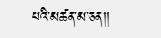པའི་མཚན་མ་ཅན།།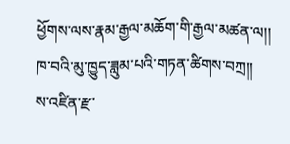ཕྱོགས་ལས་རྣམ་རྒྱལ་མཆོག་གི་རྒྱལ་མཚན་ལ།།
ཁ་བའི་མུ་ཁྱུད་ཟླུམ་པའི་གཏན་ཚིགས་བཀྲ།།
ས་འཛིན་རྫ་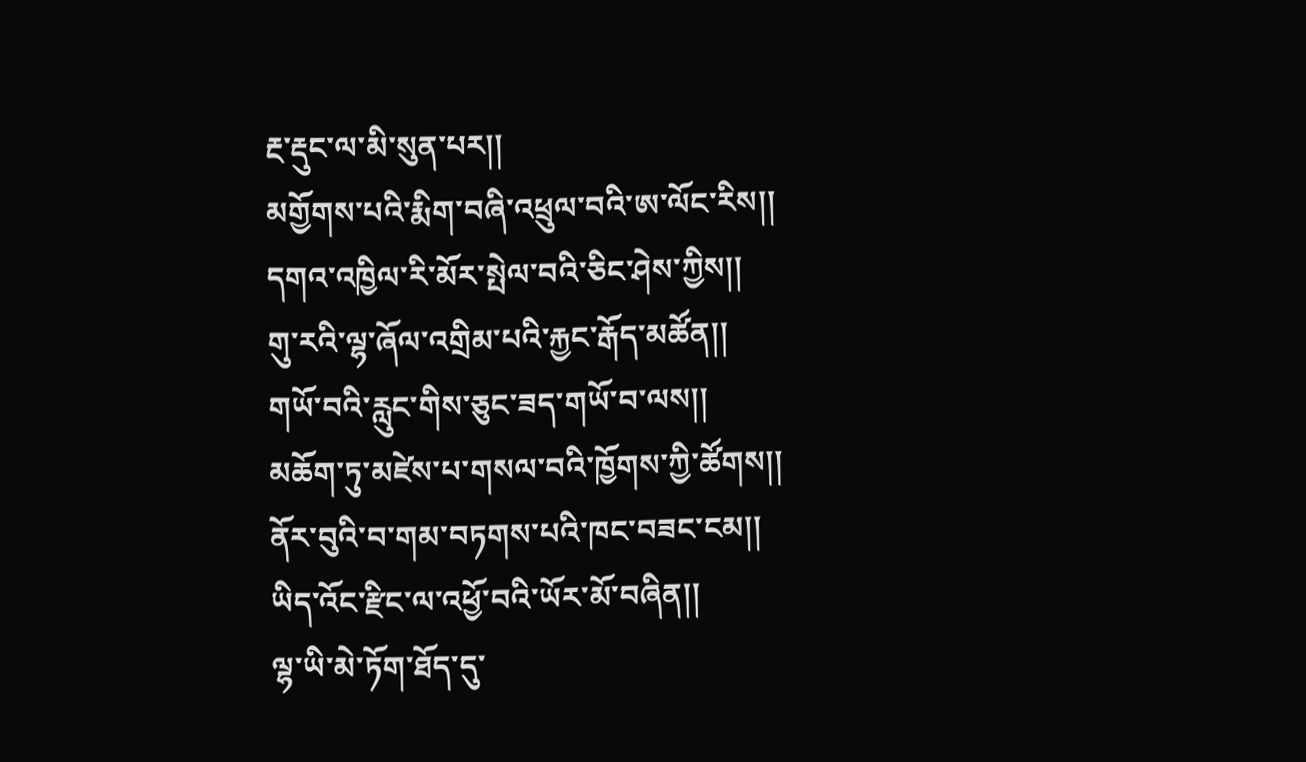རྔ་རྡུང་ལ་མི་སུན་པར།།
མགྱོགས་པའི་རྨིག་བཞི་འཕྲུལ་བའི་ཨ་ལོང་རིས།།
དགའ་འཁྱིལ་རི་མོར་སྤེལ་བའི་ཅིང་ཤེས་ཀྱིས།།
གུ་རའི་ལྷ་ཞོལ་འགྲིམ་པའི་རྐྱང་རྒོད་མཚོན།།
གཡོ་བའི་རླུང་གིས་ཅུང་ཟད་གཡོ་བ་ལས།།
མཆོག་ཏུ་མཛེས་པ་གསལ་བའི་ཁྱོགས་ཀྱི་ཚོགས།།
ནོར་བུའི་བ་གམ་བཏགས་པའི་ཁང་བཟང་ངམ།།
ཡིད་འོང་རྫིང་ལ་འཕྱོ་བའི་ཡོར་མོ་བཞིན།།
ལྷ་ཡི་མེ་ཏོག་ཐོད་དུ་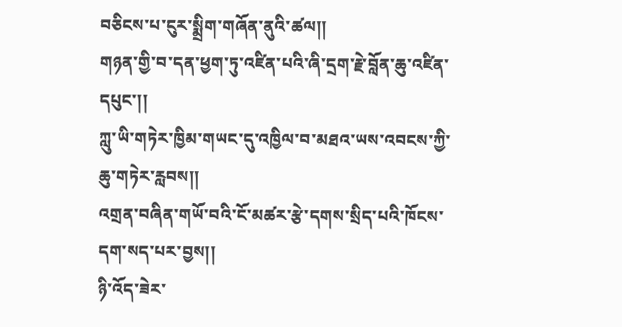བཅིངས་པ་ངུར་སྨྲིག་གཞོན་ནུའི་ཚལ།།
གཉན་གྱི་བ་དན་ཕྱག་ཏུ་འཛིན་པའི་ཞི་དྲག་རྗེ་བློན་ཆུ་འཛིན་དཔུང་།།
ཀླུ་ཡི་གཏེར་ཁྱིམ་གཡང་དུ་འཁྱིལ་བ་མཐའ་ཡས་འབངས་ཀྱི་ཆུ་གཏེར་རླབས།།
འགྲན་བཞིན་གཡོ་བའི་ངོ་མཚར་རྩེ་དགས་སྲིད་པའི་ཁོངས་དག་སད་པར་བྱས།།
ཉི་འོད་ཟེར་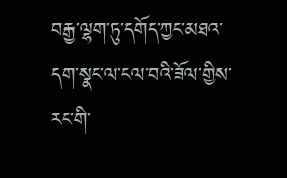བརྒྱ་ལྷག་ཏུ་དགོད་ཀྱང་མཐའ་དག་སྣང་ལ་ངལ་བའི་ཟོལ་གྱིས་རང་གི་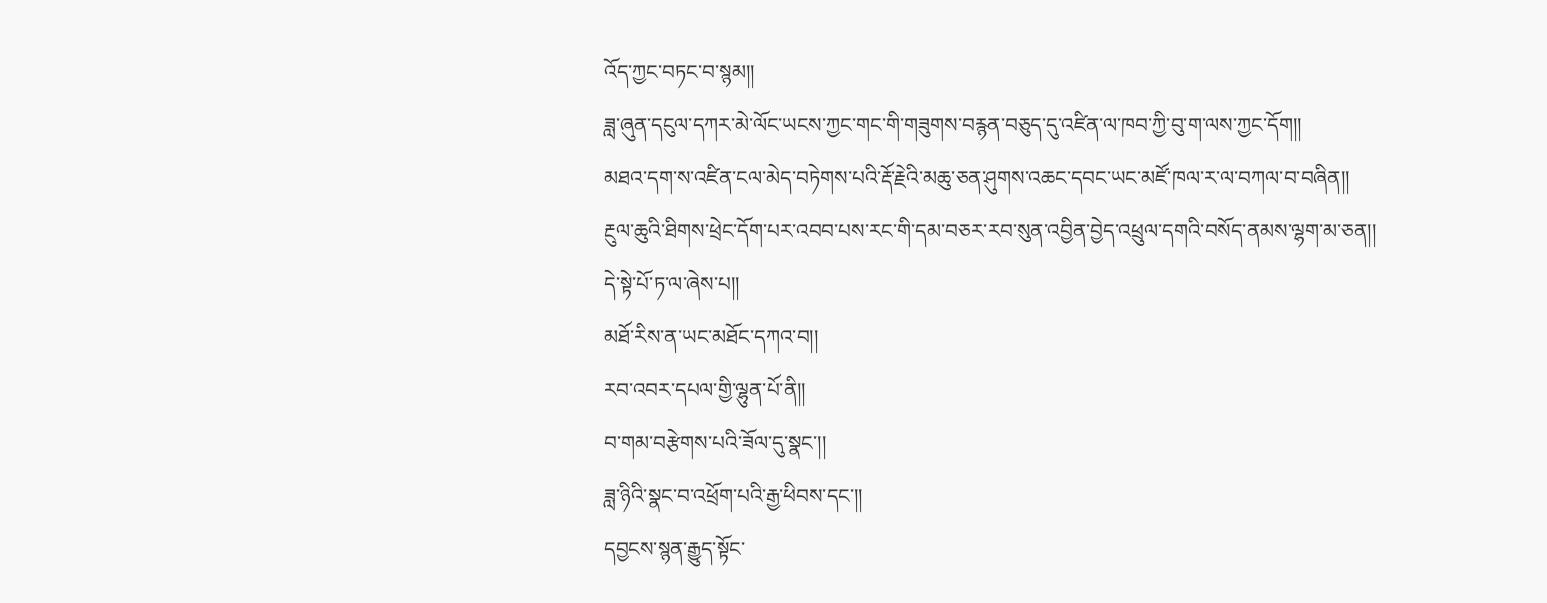འོད་ཀྱང་བཏང་བ་སྙམ།།
ཟླ་ཞུན་དངུལ་དཀར་མེ་ལོང་ཡངས་ཀྱང་གང་གི་གཟུགས་བརྙན་བཅུད་དུ་འཛིན་ལ་ཁབ་ཀྱི་བུ་ག་ལས་ཀྱང་དོག།།
མཐའ་དག་ས་འཛིན་ངལ་མེད་བཏེགས་པའི་རྡོ་རྗེའི་མཆུ་ཅན་ཤུགས་འཆང་དབང་ཡང་མཛོ་ཁལ་ར་ལ་བཀལ་བ་བཞིན།།
རྔུལ་ཆུའི་ཐིགས་ཕྲེང་དོག་པར་འབབ་པས་རང་གི་དམ་བཅར་རབ་སུན་འབྱིན་བྱེད་འཕྲུལ་དགའི་བསོད་ནམས་ལྷག་མ་ཅན།།
དེ་སྟེ་པོ་ཏ་ལ་ཞེས་པ།།
མཐོ་རིས་ན་ཡང་མཐོང་དཀའ་བ།།
རབ་འབར་དཔལ་གྱི་ལྷུན་པོ་ནི།།
བ་གམ་བརྩེགས་པའི་ཟོལ་དུ་སྣང་།།
ཟླ་ཉིའི་སྣང་བ་འཕྲོག་པའི་རྒྱ་ཕིབས་དང་།།
དབྱངས་སྙན་རྒྱུད་སྟོང་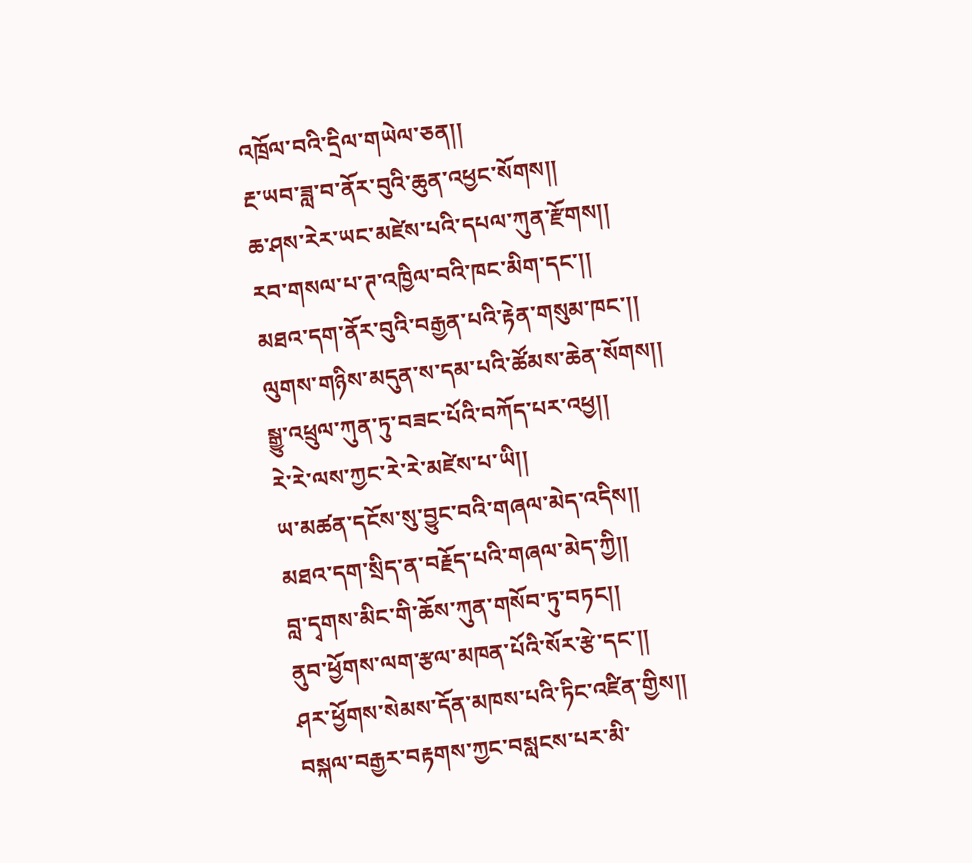འཁྲོལ་བའི་དྲིལ་གཡེལ་ཅན།།
རྔ་ཡབ་ཟླ་བ་ནོར་བུའི་ཆུན་འཕྱང་སོགས།།
ཆ་ཤས་རེར་ཡང་མཛེས་པའི་དཔལ་ཀུན་རྫོགས།།
རབ་གསལ་པ་ཊ་འཁྱིལ་བའི་ཁང་མིག་དང་།།
མཐའ་དག་ནོར་བུའི་བརྒྱན་པའི་རྟེན་གསུམ་ཁང་།།
ལུགས་གཉིས་མདུན་ས་དམ་པའི་ཚོམས་ཆེན་སོགས།།
སྒྱུ་འཕྲུལ་ཀུན་ཏུ་བཟང་པོའི་བཀོད་པར་འཕྱ།།
རེ་རེ་ལས་ཀྱང་རེ་རེ་མཛེས་པ་ཡི།།
ཡ་མཚན་དངོས་སུ་བྱུང་བའི་གཞལ་མེད་འདིས།།
མཐའ་དག་སྲིད་ན་བརྗོད་པའི་གཞལ་མེད་ཀྱི།།
བླ་དྭགས་མིང་གི་ཆོས་ཀུན་གསོབ་ཏུ་བཏང།།
ནུབ་ཕྱོགས་ལག་རྩལ་མཁན་པོའི་སོར་རྩེ་དང་།།
ཤར་ཕྱོགས་སེམས་དོན་མཁས་པའི་ཏིང་འཛིན་གྱིས།།
བསྐལ་བརྒྱར་བརྟགས་ཀྱང་བསླངས་པར་མི་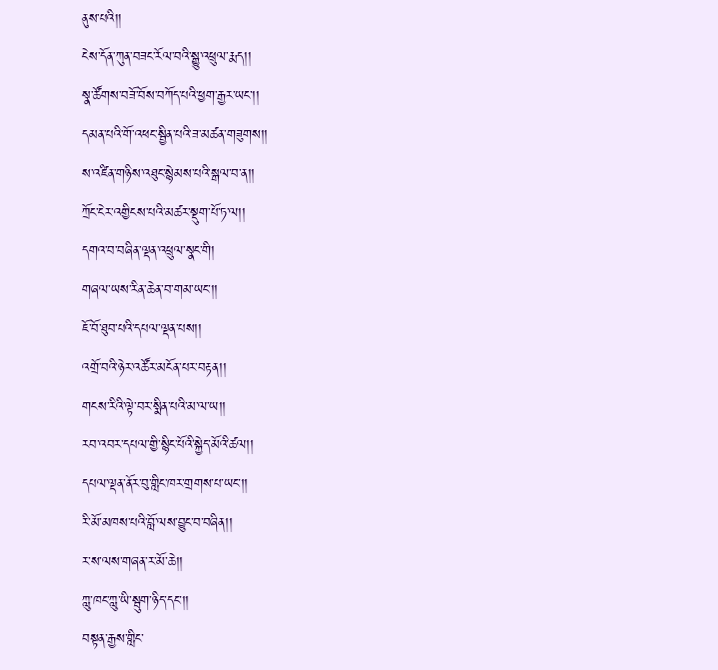ནུས་པའི།།
ངེས་དོན་ཀུན་བཟང་རོལ་བའི་སྒྱུ་འཕྲུལ་རྨད།།
སྣ་ཚོགས་བཟོ་བོས་བཀོད་པའི་ཕྱག་རྒྱར་ཡང་།།
དམན་པའི་གོ་འཕང་སྦྱིན་པའི་ཟ་མཚན་གཟུགས།།
ས་འཛིན་གཉིས་འཐུང་སྙེམས་པའི་སྒལ་བ་ན།།
ཀྲོང་ངེར་འགྱིངས་པའི་མཚར་སྡུག་པོ་ཏ་ལ།།
དགའ་བ་བཞིན་ལྡན་འཕྲུལ་སྣང་གི།
གཞལ་ཡས་རིན་ཆེན་བ་གམ་ཡང་།།
ཇོ་བོ་ཐུབ་པའི་དཔལ་ལྡན་པས།།
འགྲོ་བའི་ཉེར་འཚོར་མངོན་པར་བརྟན།།
གངས་རིའི་ལྟེ་བར་སྨིན་པའི་མ་ལ་ཡ།།
རབ་འབར་དཔལ་གྱི་སྙིང་པོའི་སྐྱེད་མོའི་ཚལ།།
དཔལ་ལྡན་ནོར་བུ་གླིང་ཁར་གྲགས་པ་ཡང་།།
རི་མོ་མཁས་པའི་བློ་ལས་བྱུང་བ་བཞིན།།
ར་ས་ལས་གཞན་ར་མོ་ཆེ།།
ཀླུ་ཁང་ཀླུ་ཡི་སྦུག་ཉིད་དང་།།
བསྟན་རྒྱས་གླིང་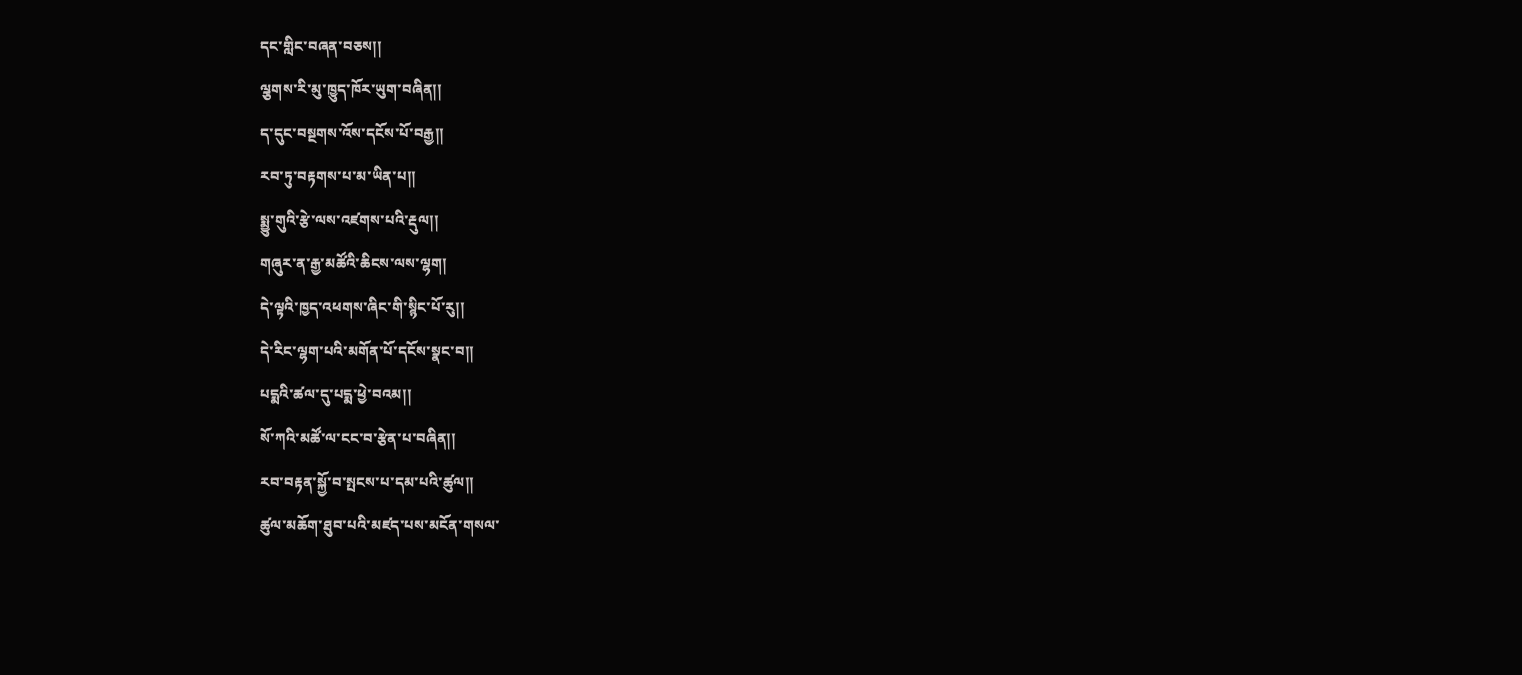དང་གླིང་བཞན་བཅས།།
ལྕགས་རི་མུ་ཁྱུད་ཁོར་ཡུག་བཞིན།།
ད་དུང་བསྔགས་འོས་དངོས་པོ་བརྒྱ།།
རབ་ཏུ་བརྟགས་པ་མ་ཡིན་པ།།
སྨྱུ་གུའི་རྩེ་ལས་འཛགས་པའི་རྡུལ།།
གཞུར་ན་རྒྱ་མཚོའི་ཆིངས་ལས་ལྷག།
དེ་ལྟའི་ཁྱད་འཕགས་ཞིང་གི་སྙིང་པོ་རུ།།
དེ་རིང་ལྷག་པའི་མགོན་པོ་དངོས་སྣང་བ།།
པདྨའི་ཚལ་དུ་པདྨ་ཕྱེ་བའམ།།
སོ་ཀའི་མཚོ་ལ་ངང་བ་རྩེན་པ་བཞིན།།
རབ་བརྟན་སྐྱོ་བ་སྤངས་པ་དམ་པའི་ཚུལ།།
ཚུལ་མཆོག་ཐུབ་པའི་མཛད་པས་མངོན་གསལ་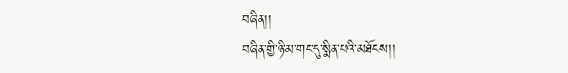བཞིན།།
བཞིན་གྱི་ཉི་མ་གང་དུ་སྨིན་པའི་མཐོངས།།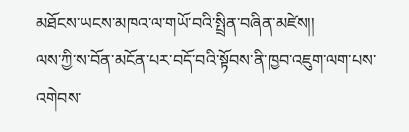མཐོངས་ཡངས་མཁའ་ལ་གཡོ་བའི་སྤྲིན་བཞིན་མཛེས།།
ལས་ཀྱི་ས་བོན་མངོན་པར་བདོ་བའི་སྟོབས་ནི་ཁྱབ་འཇུག་ལག་པས་འགེབས་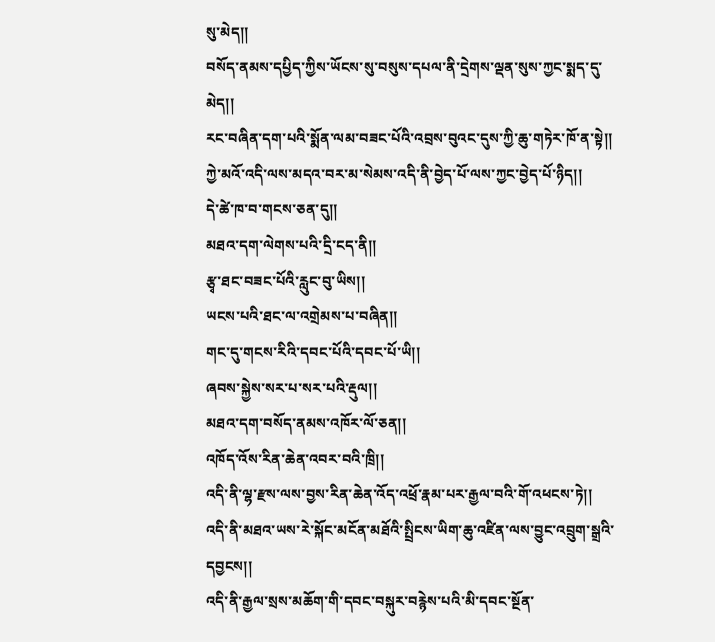སུ་མེད།།
བསོད་ནམས་དཔྱིད་ཀྱིས་ཡོངས་སུ་བསུས་དཔལ་ནི་དྲེགས་ལྡན་སུས་ཀྱང་སྨད་དུ་མེད།།
རང་བཞིན་དག་པའི་སྨོན་ལམ་བཟང་པོའི་འབྲས་བུའང་དུས་ཀྱི་ཆུ་གཏེར་ཁོ་ན་སྟེ།།
ཀྱེ་མའོ་འདི་ལས་མདའ་བར་མ་སེམས་འདི་ནི་བྱེད་པོ་ལས་ཀྱང་བྱེད་པོ་ཉིད།།
དེ་ཚེ་ཁ་བ་གངས་ཅན་དུ།།
མཐའ་དག་ལེགས་པའི་དྲི་ངད་ནི།།
རྩྭ་ཐང་བཟང་པོའི་རླུང་བུ་ཡིས།།
ཡངས་པའི་ཐང་ལ་འགྲེམས་པ་བཞིན།།
གང་དུ་གངས་རིའི་དབང་པོའི་དབང་པོ་ཡི།།
ཞབས་སྐྱེས་སར་པ་སར་པའི་རྡུལ།།
མཐའ་དག་བསོད་ནམས་འཁོར་ལོ་ཅན།།
འཁོད་འོས་རིན་ཆེན་འབར་བའི་ཁྲི།།
འདི་ནི་ལྷ་རྫས་ལས་བྱས་རིན་ཆེན་འོད་འཕྲོ་རྣམ་པར་རྒྱལ་བའི་གོ་འཕངས་ཏེ།།
འདི་ནི་མཐའ་ཡས་རེ་སྐོང་མངོན་མཐོའི་སྤྲིངས་ཡིག་ཆུ་འཛིན་ལས་བྱུང་འབྲུག་སྒྲའི་དབྱངས།།
འདི་ནི་རྒྱལ་སྲས་མཆོག་གི་དབང་བསྐུར་བརྙེས་པའི་མི་དབང་སྔོན་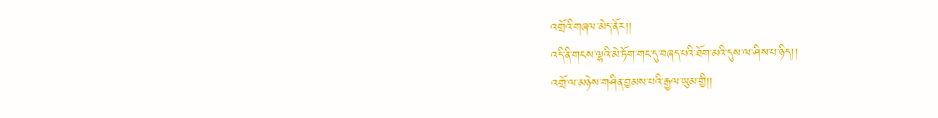འགྲོའི་གཞལ་མེད་ནོར།།
འདི་ནི་གངས་ལྷའི་མེ་ཏོག་གང་དུ་བཞད་པའི་ཐོག་མའི་དུས་ལ་ཤིས་པ་ཉིད།།
འགྲོ་ལ་མཉེས་གཤིན་བྱམས་པའི་རྒྱལ་ཡུམ་གྱི།།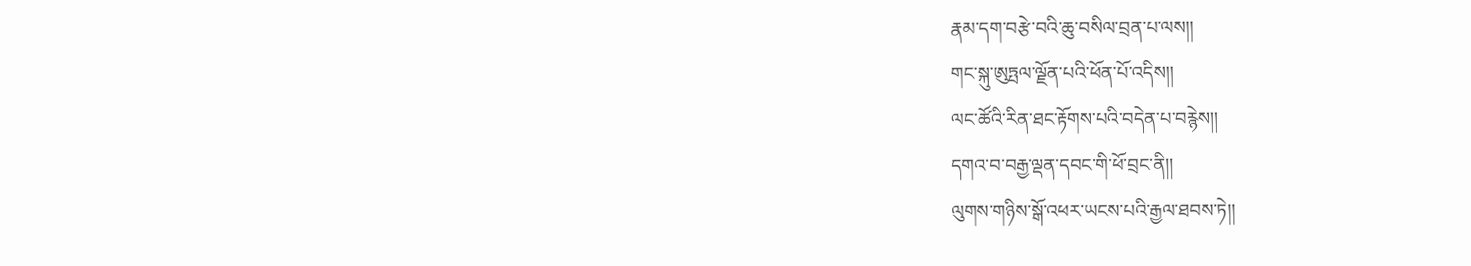རྣམ་དག་བརྩེ་བའི་ཆུ་བསིལ་བྲན་པ་ལས།།
གང་སྐུ་ཨུཏྤལ་ལྗོན་པའི་ཕོན་པོ་འདིས།།
ལང་ཚོའི་རིན་ཐང་རྟོགས་པའི་བདེན་པ་བརྙེས།།
དགའ་བ་བརྒྱ་ལྡན་དབང་གི་ཕོ་བྲང་ནི།།
ལུགས་གཉིས་སྒོ་འཕར་ཡངས་པའི་རྒྱལ་ཐབས་ཏེ།།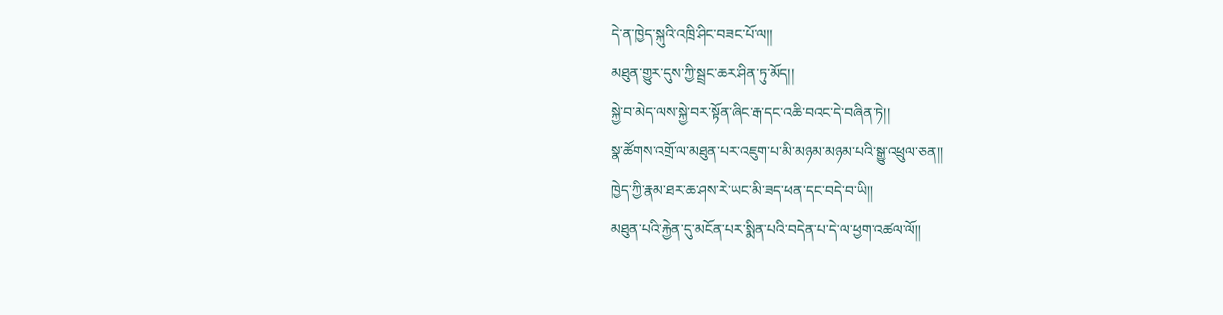དེ་ན་ཁྱེད་སྐུའི་འཁྲི་ཤིང་བཟང་པོ་ལ།།
མཐུན་གྱུར་དུས་ཀྱི་སྦྲང་ཆར་ཤིན་ཏུ་མོད།།
སྐྱེ་བ་མེད་ལས་སྐྱེ་བར་སྟོན་ཞིང་རྒ་དང་འཆི་བའང་དེ་བཞིན་ཏེ།།
སྣ་ཚོགས་འགྲོ་ལ་མཐུན་པར་འཇུག་པ་མི་མཉམ་མཉམ་པའི་སྒྱུ་འཕྲུལ་ཅན།།
ཁྱེད་ཀྱི་རྣམ་ཐར་ཆ་ཤས་རེ་ཡང་མི་ཟད་ཕན་དང་བདེ་བ་ཡི།།
མཐུན་པའི་རྐྱེན་དུ་མངོན་པར་སྨིན་པའི་བདེན་པ་དེ་ལ་ཕྱག་འཚལ་ལོ།།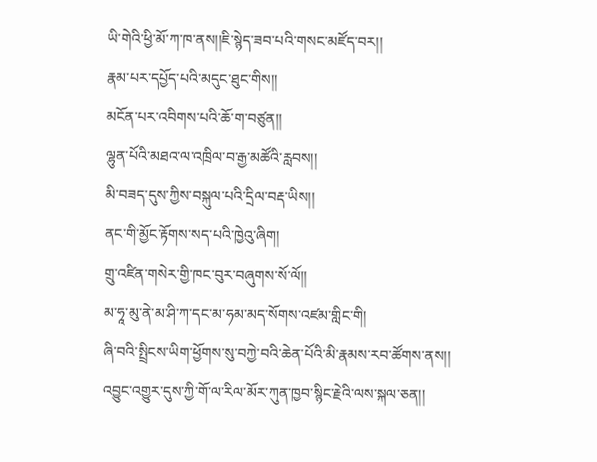ཡི་གེའི་ཕྱི་མོ་ཀ་ཁ་ནས།།ཇི་སྙེད་ཟབ་པའི་གསང་མཛོད་བར།།
རྣམ་པར་དཔྱོད་པའི་མདུང་ཐུང་གིས།།
མངོན་པར་འབིགས་པའི་ཆོ་ག་བཙུན།།
ལྷུན་པོའི་མཐའ་ལ་འཁྲིལ་བ་རྒྱ་མཚོའི་རླབས།།
མི་བཟད་དུས་ཀྱིས་བསྐུལ་པའི་དྲིལ་བརྡ་ཡིས།།
ནང་གི་མྱོང་རྟོགས་སད་པའི་ཁྱེའུ་ཞིག།
གྲུ་འཛིན་གསེར་གྱི་ཁང་བུར་བཞུགས་སོ་ལོ།།
མ་ཧཱ་མུ་ནེ་མ་ཤི་ཀ་དང་མ་ཧམ་མད་སོགས་འཛམ་གླིང་གི།
ཞི་བའི་སྤྲིངས་ཡིག་ཕྱོགས་སུ་བཀྱེ་བའི་ཆེན་པོའི་མི་རྣམས་རབ་ཚོགས་ནས།།
འབྱུང་འགྱུར་དུས་ཀྱི་གོ་ལ་རིལ་མོར་ཀུན་ཁྱབ་སྙིང་རྗེའི་ལས་སྐལ་ཅན།།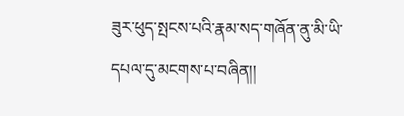ཟུར་ཕུད་སྤངས་པའི་རྣམ་སད་གཞོན་ནུ་མི་ཡི་དཔལ་དུ་མངགས་པ་བཞིན།།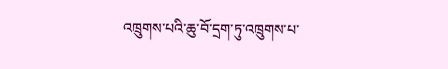འཁྲུགས་པའི་ཆུ་བོ་དྲག་ཏུ་འཁྲུགས་པ་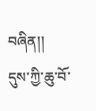བཞིན།།
དུས་ཀྱི་ཆུ་བོ་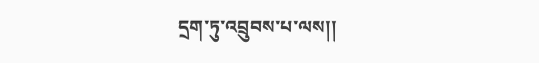དྲག་ཏུ་འབྲུབས་པ་ལས།།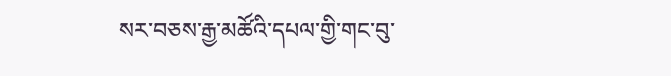སར་བཅས་རྒྱ་མཚོའི་དཔལ་གྱི་གང་བུ་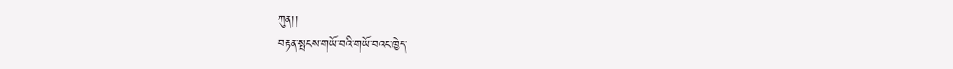ཀུན།།
བརྟན་སྤངས་གཡོ་བའི་གཡོ་བའང་ཁྱེད་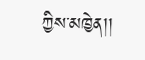ཀྱིས་མཁྱེན།།